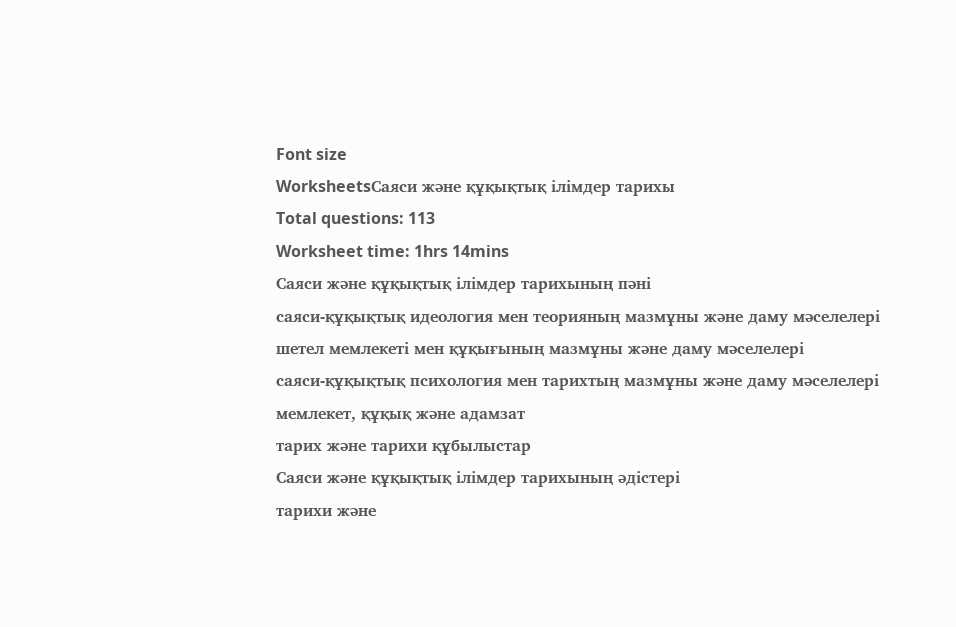Font size
WorksheetsСаяси және құқықтық ілімдер тарихы
Total questions: 113
Worksheet time: 1hrs 14mins
Саяси және құқықтық ілімдер тарихының пәні
саяси-құқықтық идеология мен теорияның мазмұны және даму мәселелері
шетел мемлекеті мен құқығының мазмұны және даму мәселелері
саяси-құқықтық психология мен тарихтың мазмұны және даму мәселелері
мемлекет, құқық және адамзат
тарих және тарихи құбылыстар
Саяси және құқықтық ілімдер тарихының әдістері
тарихи және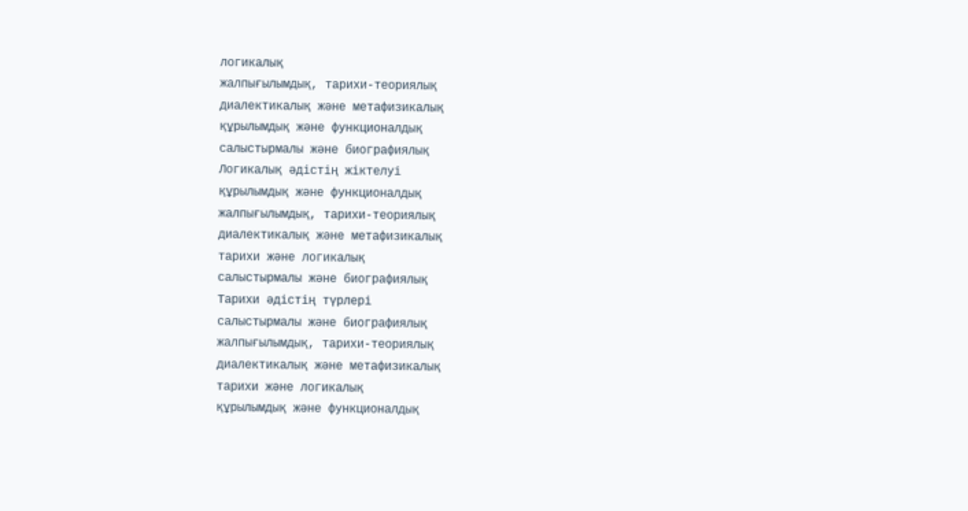логикалық
жалпығылымдық, тарихи-теориялық
диалектикалық және метафизикалық
құрылымдық және функционалдық
салыстырмалы және биографиялық
Логикалық әдістің жіктелуі
құрылымдық және функционалдық
жалпығылымдық, тарихи-теориялық
диалектикалық және метафизикалық
тарихи және логикалық
салыстырмалы және биографиялық
Тарихи әдістің түрлері
салыстырмалы және биографиялық
жалпығылымдық, тарихи-теориялық
диалектикалық және метафизикалық
тарихи және логикалық
құрылымдық және функционалдық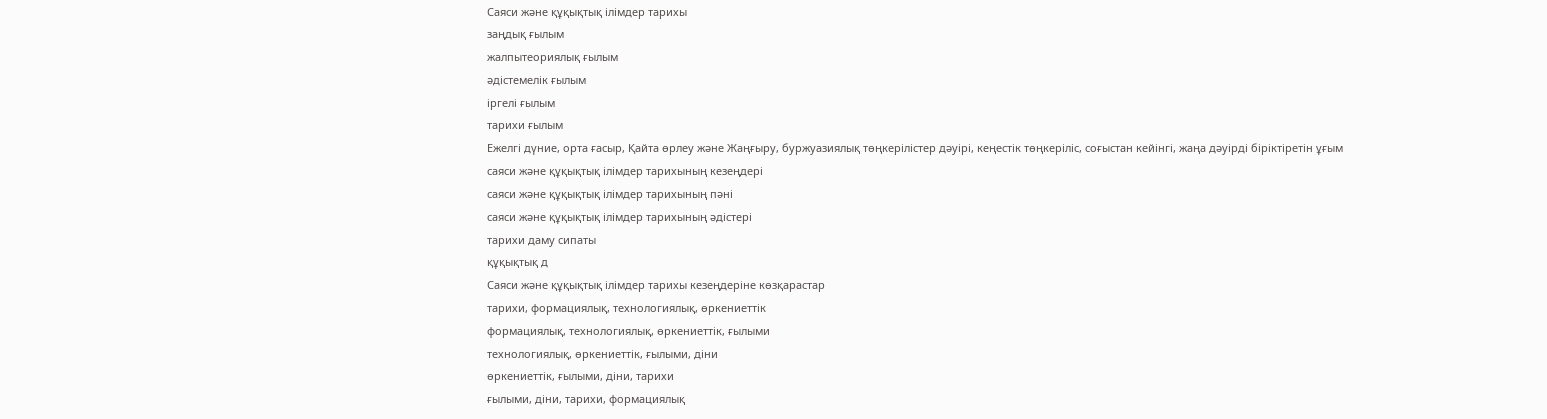Саяси және құқықтық ілімдер тарихы
заңдық ғылым
жалпытеориялық ғылым
әдістемелік ғылым
іргелі ғылым
тарихи ғылым
Ежелгі дүние, орта ғасыр, Қайта өрлеу және Жаңғыру, буржуазиялық төңкерілістер дәуірі, кеңестік төңкеріліс, соғыстан кейінгі, жаңа дәуірді біріктіретін ұғым
саяси және құқықтық ілімдер тарихының кезеңдері
саяси және құқықтық ілімдер тарихының пәні
саяси және құқықтық ілімдер тарихының әдістері
тарихи даму сипаты
құқықтық д
Саяси және құқықтық ілімдер тарихы кезеңдеріне көзқарастар
тарихи, формациялық, технологиялық, өркениеттік
формациялық, технологиялық, өркениеттік, ғылыми
технологиялық, өркениеттік, ғылыми, діни
өркениеттік, ғылыми, діни, тарихи
ғылыми, діни, тарихи, формациялық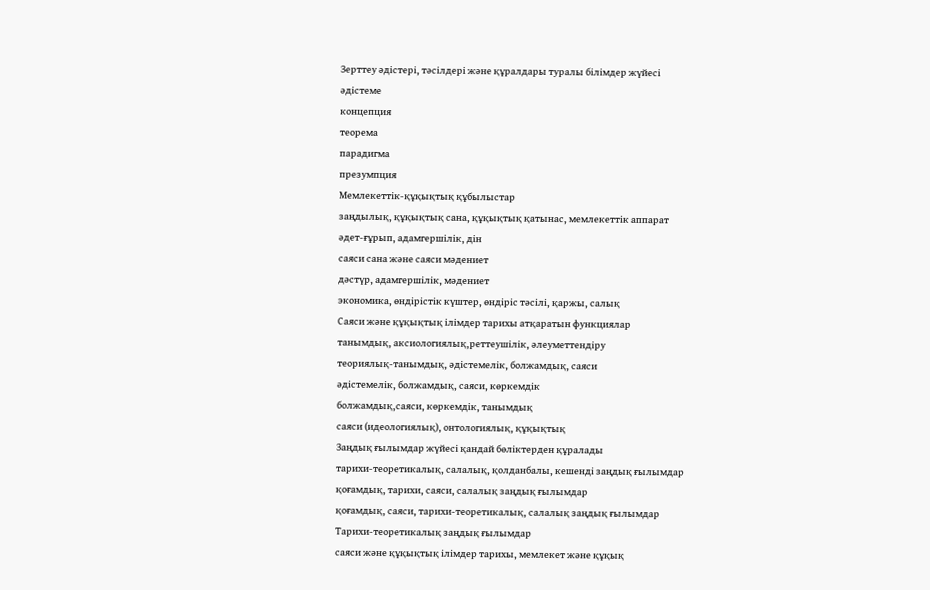Зерттеу әдістері, тәсілдері және құралдары туралы білімдер жүйесі
әдістеме
концепция
теорема
парадигма
презумпция
Мемлекеттік-құқықтық құбылыстар
заңдылық, құқықтық сана, құқықтық қатынас, мемлекеттік аппарат
әдет-ғұрып, адамгершілік, дін
саяси сана және саяси мәдениет
дәстүр, адамгершілік, мәдениет
экономика, өндірістік күштер, өндіріс тәсілі, қаржы, салық
Саяси және құқықтық ілімдер тарихы атқаратын функциялар
танымдық, аксиологиялық,реттеушілік, әлеуметтендіру
теориялық-танымдық, әдістемелік, болжамдық, саяси
әдістемелік, болжамдық, саяси, көркемдік
болжамдық,саяси, көркемдік, танымдық
саяси (идеологиялық), онтологиялық, құқықтық
Заңдық ғылымдар жүйесі қандай бөліктерден құралады
тарихи-теоретикалық, салалық, қолданбалы, кешенді заңдық ғылымдар
қоғамдық, тарихи, саяси, салалық заңдық ғылымдар
қоғамдық, саяси, тарихи-теоретикалық, салалық заңдық ғылымдар
Тарихи-теоретикалық заңдық ғылымдар
саяси және құқықтық ілімдер тарихы, мемлекет және құқық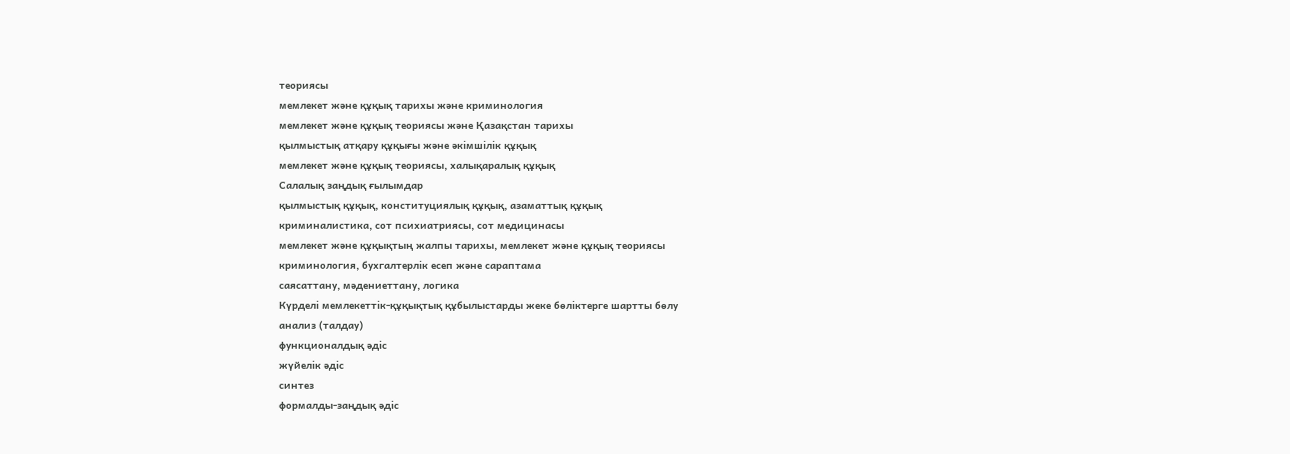теориясы
мемлекет және құқық тарихы және криминология
мемлекет және құқық теориясы және Қазақстан тарихы
қылмыстық атқару құқығы және әкімшілік құқық
мемлекет және құқық теориясы, халықаралық құқық
Салалық заңдық ғылымдар
қылмыстық құқық, конституциялық құқық, азаматтық құқық
криминалистика, сот психиатриясы, сот медицинасы
мемлекет және құқықтың жалпы тарихы, мемлекет және құқық теориясы
криминология, бухгалтерлік есеп және сараптама
саясаттану, мәдениеттану, логика
Күрделі мемлекеттік-құқықтық құбылыстарды жеке бөліктерге шартты бөлу
анализ (талдау)
функционалдық әдіс
жүйелік әдіс
синтез
формалды-заңдық әдіс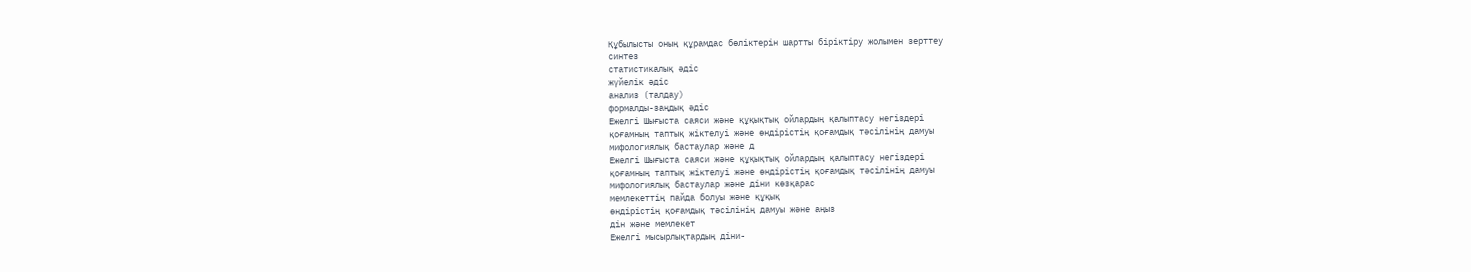Құбылысты оның құрамдас бөліктерін шартты біріктіру жолымен зерттеу
синтез
статистикалық әдіс
жүйелік әдіс
анализ (талдау)
формалды-заңдық әдіс
Ежелгі Шығыста саяси және құқықтық ойлардың қалыптасу негіздері
қоғамның таптық жіктелуі және өндірістің қоғамдық тәсілінің дамуы
мифологиялық бастаулар және д
Ежелгі Шығыста саяси және құқықтық ойлардың қалыптасу негіздері
қоғамның таптық жіктелуі және өндірістің қоғамдық тәсілінің дамуы
мифологиялық бастаулар және діни көзқарас
мемлекеттің пайда болуы және құқық
өндірістің қоғамдық тәсілінің дамуы және аңыз
дін және мемлекет
Ежелгі мысырлықтардың діни-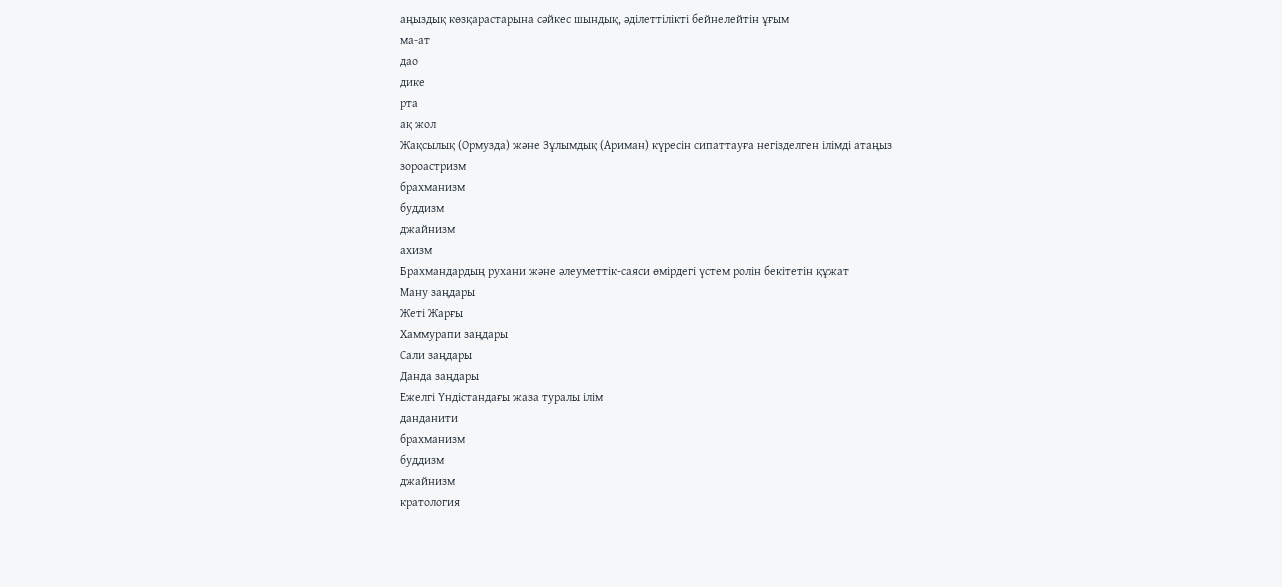аңыздық көзқарастарына сәйкес шындық, әділеттілікті бейнелейтін ұғым
ма-ат
дао
дике
рта
ақ жол
Жақсылық (Ормузда) және Зұлымдық (Ариман) күресін сипаттауға негізделген ілімді атаңыз
зороастризм
брахманизм
буддизм
джайнизм
ахизм
Брахмандардың рухани және әлеуметтік-саяси өмірдегі үстем ролін бекітетін құжат
Ману заңдары
Жеті Жарғы
Хаммурапи заңдары
Сали заңдары
Данда заңдары
Ежелгі Үндістандағы жаза туралы ілім
данданити
брахманизм
буддизм
джайнизм
кратология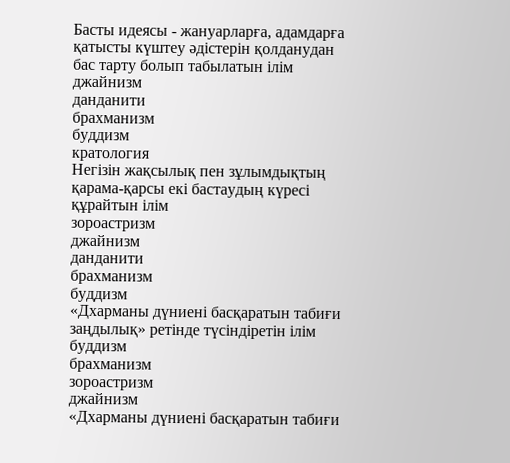Басты идеясы - жануарларға, адамдарға қатысты күштеу әдістерін қолданудан бас тарту болып табылатын ілім
джайнизм
данданити
брахманизм
буддизм
кратология
Негізін жақсылық пен зұлымдықтың қарама-қарсы екі бастаудың күресі құрайтын ілім
зороастризм
джайнизм
данданити
брахманизм
буддизм
«Дхарманы дүниені басқаратын табиғи заңдылық» ретінде түсіндіретін ілім
буддизм
брахманизм
зороастризм
джайнизм
«Дхарманы дүниені басқаратын табиғи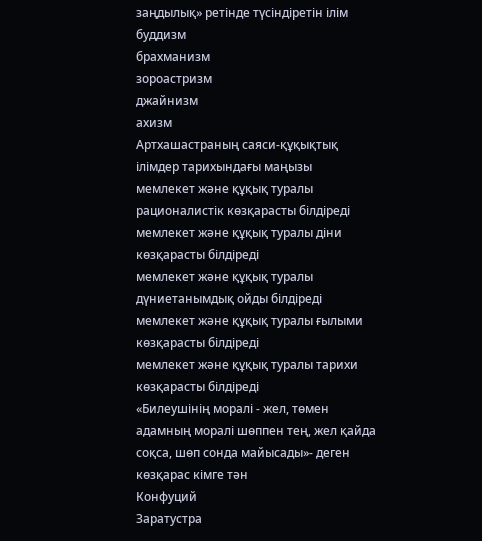заңдылық» ретінде түсіндіретін ілім
буддизм
брахманизм
зороастризм
джайнизм
ахизм
Артхашастраның саяси-құқықтық ілімдер тарихындағы маңызы
мемлекет және құқық туралы рационалистік көзқарасты білдіреді
мемлекет және құқық туралы діни көзқарасты білдіреді
мемлекет және құқық туралы дүниетанымдық ойды білдіреді
мемлекет және құқық туралы ғылыми көзқарасты білдіреді
мемлекет және құқық туралы тарихи көзқарасты білдіреді
«Билеушінің моралі - жел, төмен адамның моралі шөппен тең, жел қайда соқса, шөп сонда майысады»- деген көзқарас кімге тән
Конфуций
Заратустра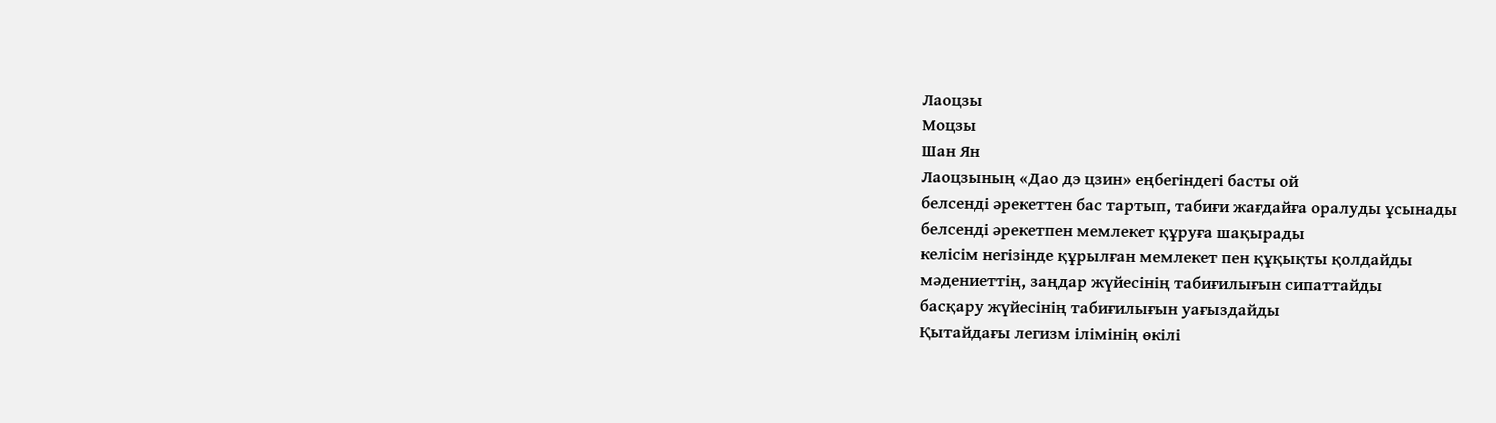Лаоцзы
Моцзы
Шан Ян
Лаоцзының «Дао дэ цзин» еңбегіндегі басты ой
белсенді әрекеттен бас тартып, табиғи жағдайға оралуды ұсынады
белсенді әрекетпен мемлекет құруға шақырады
келісім негізінде құрылған мемлекет пен құқықты қолдайды
мәдениеттің, заңдар жүйесінің табиғилығын сипаттайды
басқару жүйесінің табиғилығын уағыздайды
Қытайдағы легизм ілімінің өкілі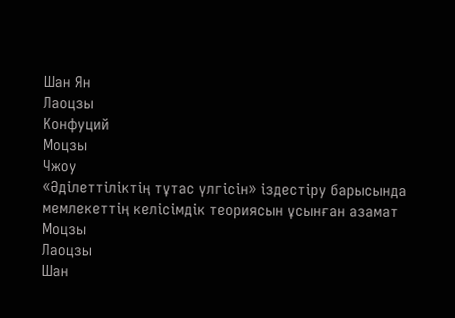Шан Ян
Лаоцзы
Конфуций
Моцзы
Чжоу
«Әділеттіліктің тұтас үлгісін» іздестіру барысында мемлекеттің келісімдік теориясын ұсынған азамат
Моцзы
Лаоцзы
Шан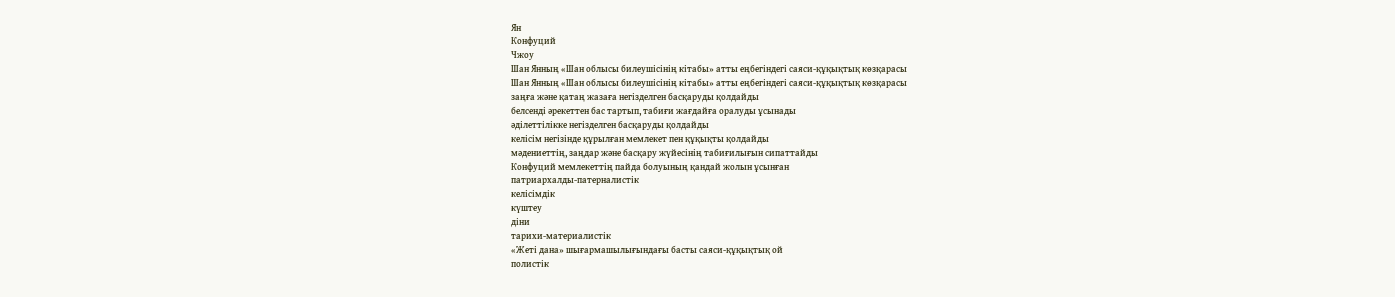Ян
Конфуций
Чжоу
Шан Янның «Шан облысы билеушісінің кітабы» атты еңбегіндегі саяси-құқықтық көзқарасы
Шан Янның «Шан облысы билеушісінің кітабы» атты еңбегіндегі саяси-құқықтық көзқарасы
заңға және қатаң жазаға негізделген басқаруды қолдайды
белсенді әрекеттен бас тартып, табиғи жағдайға оралуды ұсынады
әділеттілікке негізделген басқаруды қолдайды
келісім негізінде құрылған мемлекет пен құқықты қолдайды
мәдениеттің, заңдар және басқару жүйесінің табиғилығын сипаттайды
Конфуций мемлекеттің пайда болуының қандай жолын ұсынған
патриархалды-патерналистік
келісімдік
күштеу
діни
тарихи-материалистік
«Жеті дана» шығармашылығындағы басты саяси-құқықтық ой
полистік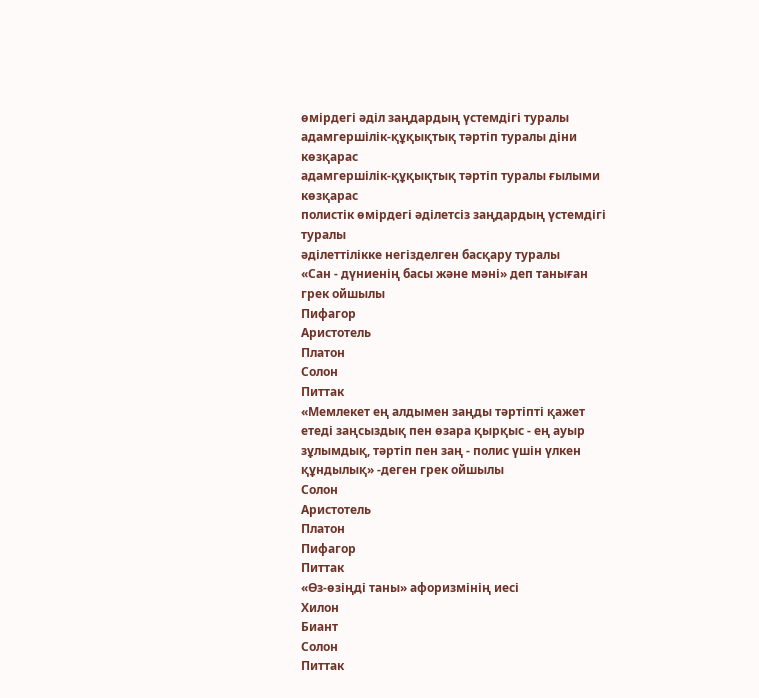өмірдегі әділ заңдардың үстемдігі туралы
адамгершілік-құқықтық тәртіп туралы діни көзқарас
адамгершілік-құқықтық тәртіп туралы ғылыми көзқарас
полистік өмірдегі әділетсіз заңдардың үстемдігі туралы
әділеттілікке негізделген басқару туралы
«Сан - дүниенің басы және мәні» деп таныған грек ойшылы
Пифагор
Аристотель
Платон
Солон
Питтак
«Мемлекет ең алдымен заңды тәртіпті қажет етеді заңсыздық пен өзара қырқыс - ең ауыр зұлымдық, тәртіп пен заң - полис үшін үлкен құндылық» -деген грек ойшылы
Солон
Аристотель
Платон
Пифагор
Питтак
«Өз-өзіңді таны» афоризмінің иесі
Хилон
Биант
Солон
Питтак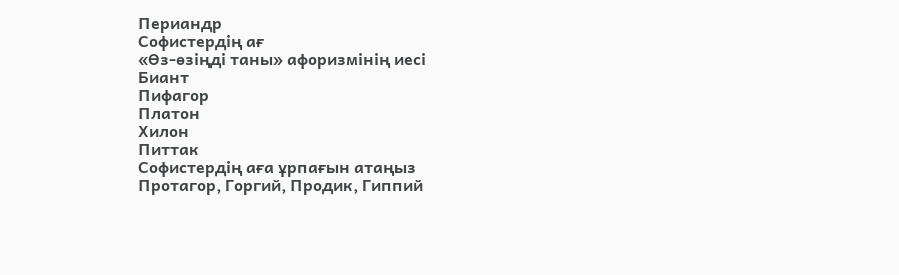Периандр
Софистердің ағ
«Өз-өзіңді таны» афоризмінің иесі
Биант
Пифагор
Платон
Хилон
Питтак
Софистердің аға ұрпағын атаңыз
Протагор, Горгий, Продик, Гиппий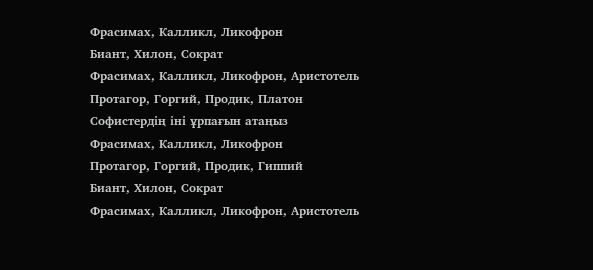Фрасимах, Калликл, Ликофрон
Биант, Хилон, Сократ
Фрасимах, Калликл, Ликофрон, Аристотель
Протагор, Горгий, Продик, Платон
Софистердің іні ұрпағын атаңыз
Фрасимах, Калликл, Ликофрон
Протагор, Горгий, Продик, Гиппий
Биант, Хилон, Сократ
Фрасимах, Калликл, Ликофрон, Аристотель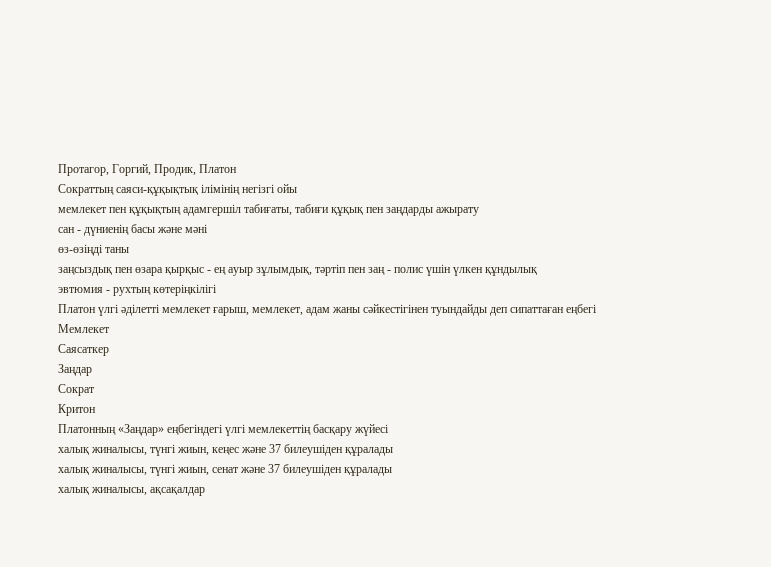Протагор, Горгий, Продик, Платон
Сократтың саяси-құқықтық ілімінің негізгі ойы
мемлекет пен құқықтың адамгершіл табиғаты, табиғи құқық пен заңдарды ажырату
сан - дүниенің басы және мәні
өз-өзіңді таны
заңсыздық пен өзара қырқыс - ең ауыр зұлымдық, тәртіп пен заң - полис үшін үлкен құндылық
эвтюмия - рухтың көтеріңкілігі
Платон үлгі әділетті мемлекет ғарыш, мемлекет, адам жаны сәйкестігінен туындайды деп сипаттаған еңбегі
Мемлекет
Саясаткер
Заңдар
Сократ
Критон
Платонның «Заңдар» еңбегіндегі үлгі мемлекеттің басқару жүйесі
халық жиналысы, түнгі жиын, кеңес және 37 билеушіден құралады
халық жиналысы, түнгі жиын, сенат және 37 билеушіден құралады
халық жиналысы, ақсақалдар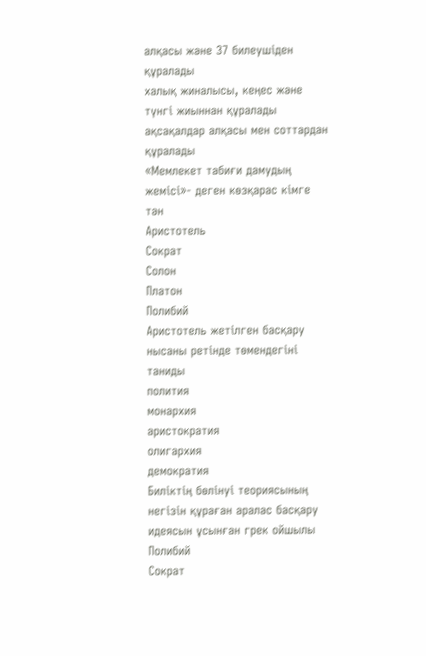алқасы және 37 билеушіден құралады
халық жиналысы, кеңес және түнгі жиыннан құралады
ақсақалдар алқасы мен соттардан құралады
«Мемлекет табиғи дамудың жемісі»- деген көзқарас кімге тән
Аристотель
Сократ
Солон
Платон
Полибий
Аристотель жетілген басқару нысаны ретінде төмендегіні таниды
полития
монархия
аристократия
олигархия
демократия
Биліктің бөлінуі теориясының негізін құраған аралас басқару идеясын ұсынған грек ойшылы
Полибий
Сократ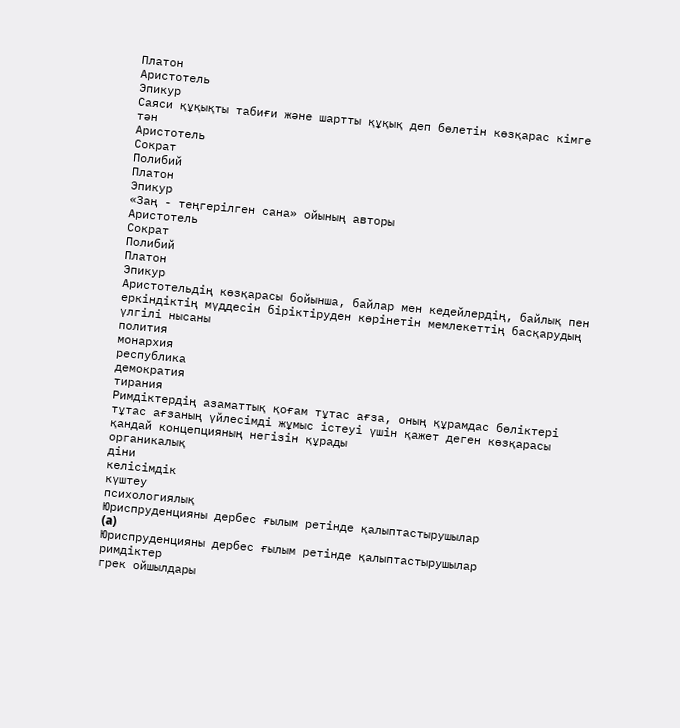Платон
Аристотель
Эпикур
Саяси құқықты табиғи және шартты құқық деп бөлетін көзқарас кімге тән
Аристотель
Сократ
Полибий
Платон
Эпикур
«Заң - теңгерілген сана» ойының авторы
Аристотель
Сократ
Полибий
Платон
Эпикур
Аристотельдің көзқарасы бойынша, байлар мен кедейлердің, байлық пен еркіндіктің мүддесін біріктіруден көрінетін мемлекеттің басқарудың үлгілі нысаны
полития
монархия
республика
демократия
тирания
Римдіктердің азаматтық қоғам тұтас ағза, оның құрамдас бөліктері тұтас ағзаның үйлесімді жұмыс істеуі үшін қажет деген көзқарасы қандай концепцияның негізін құрады
органикалық
діни
келісімдік
күштеу
психологиялық
Юриспруденцияны дербес ғылым ретінде қалыптастырушылар
(a)
Юриспруденцияны дербес ғылым ретінде қалыптастырушылар
римдіктер
грек ойшылдары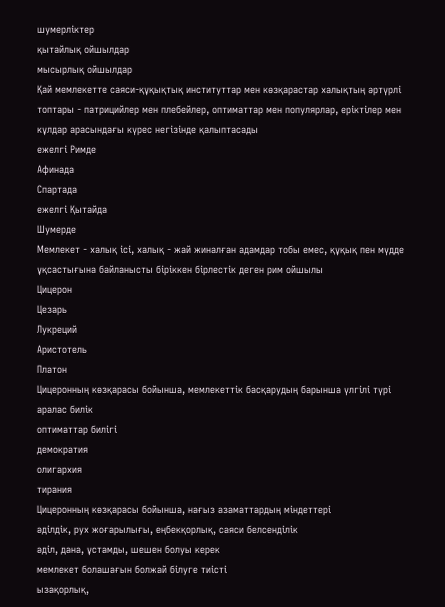шумерліктер
қытайлық ойшылдар
мысырлық ойшылдар
Қай мемлекетте саяси-құқықтық институттар мен көзқарастар халықтың әртүрлі топтары - патрицийлер мен плебейлер, оптиматтар мен популярлар, еріктілер мен кұлдар арасындағы күрес негізінде қалыптасады
ежелгі Римде
Афинада
Спартада
ежелгі Қытайда
Шумерде
Мемлекет - халық ісі, халық - жай жиналған адамдар тобы емес, құқық пен мүдде ұқсастығына байланысты біріккен бірлестік деген рим ойшылы
Цицерон
Цезарь
Лукреций
Аристотель
Платон
Цицеронның көзқарасы бойынша, мемлекеттік басқарудың барынша үлгілі түрі
аралас билік
оптиматтар билігі
демократия
олигархия
тирания
Цицеронның көзқарасы бойынша, нағыз азаматтардың міндеттері
әділдік, рух жоғарылығы, еңбекқорлық, саяси белсенділік
әділ, дана, ұстамды, шешен болуы керек
мемлекет болашағын болжай білуге тиісті
ызақорлық,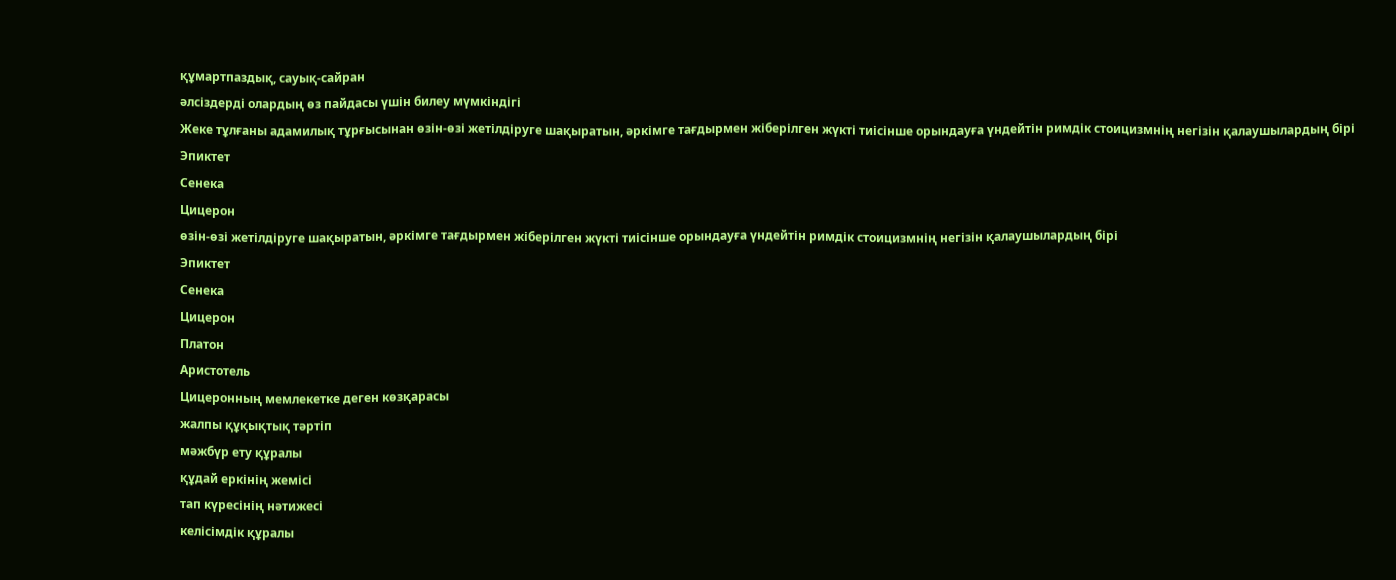құмартпаздық, сауық-сайран
әлсіздерді олардың өз пайдасы үшін билеу мүмкіндігі
Жеке тұлғаны адамилық тұрғысынан өзін-өзі жетілдіруге шақыратын, әркімге тағдырмен жіберілген жүкті тиісінше орындауға үндейтін римдік стоицизмнің негізін қалаушылардың бірі
Эпиктет
Сенека
Цицерон
өзін-өзі жетілдіруге шақыратын, әркімге тағдырмен жіберілген жүкті тиісінше орындауға үндейтін римдік стоицизмнің негізін қалаушылардың бірі
Эпиктет
Сенека
Цицерон
Платон
Аристотель
Цицеронның мемлекетке деген көзқарасы
жалпы құқықтық тәртіп
мәжбүр ету құралы
құдай еркінің жемісі
тап күресінің нәтижесі
келісімдік құралы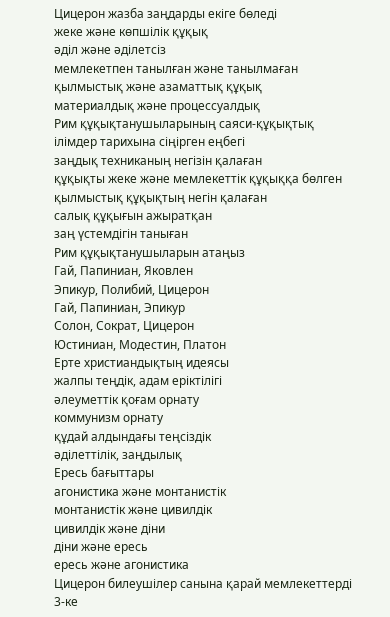Цицерон жазба заңдарды екіге бөледі
жеке және көпшілік құқық
әділ және әділетсіз
мемлекетпен танылған және танылмаған
қылмыстық және азаматтық құқық
материалдық және процессуалдық
Рим құқықтанушыларының саяси-құқықтық ілімдер тарихына сіңірген еңбегі
заңдық техниканың негізін қалаған
құқықты жеке және мемлекеттік құқыққа бөлген
қылмыстық құқықтың негін қалаған
салық құқығын ажыратқан
заң үстемдігін таныған
Рим құқықтанушыларын атаңыз
Гай, Папиниан, Яковлен
Эпикур, Полибий, Цицерон
Гай, Папиниан, Эпикур
Солон, Сократ, Цицерон
Юстиниан, Модестин, Платон
Ерте христиандықтың идеясы
жалпы теңдік, адам еріктілігі
әлеуметтік қоғам орнату
коммунизм орнату
құдай алдындағы теңсіздік
әділеттілік, заңдылық
Ересь бағыттары
агонистика және монтанистік
монтанистік және цивилдік
цивилдік және діни
діни және ересь
ересь және агонистика
Цицерон билеушілер санына қарай мемлекеттерді 3-ке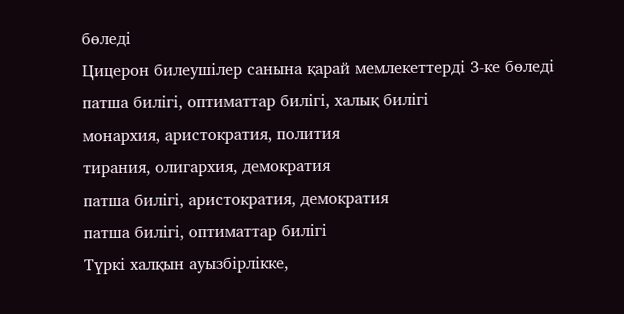бөледі
Цицерон билеушілер санына қарай мемлекеттерді 3-ке бөледі
патша билігі, оптиматтар билігі, халық билігі
монархия, аристократия, полития
тирания, олигархия, демократия
патша билігі, аристократия, демократия
патша билігі, оптиматтар билігі
Түркі халқын ауызбірлікке,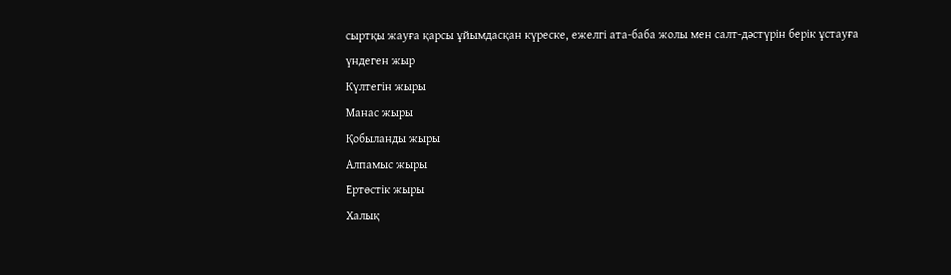сыртқы жауға қарсы ұйымдасқан күреске, ежелгі ата-баба жолы мен салт-дәстүрін берік ұстауға үндеген жыр
Күлтегін жыры
Манас жыры
Қобыланды жыры
Алпамыс жыры
Ертөстік жыры
Халық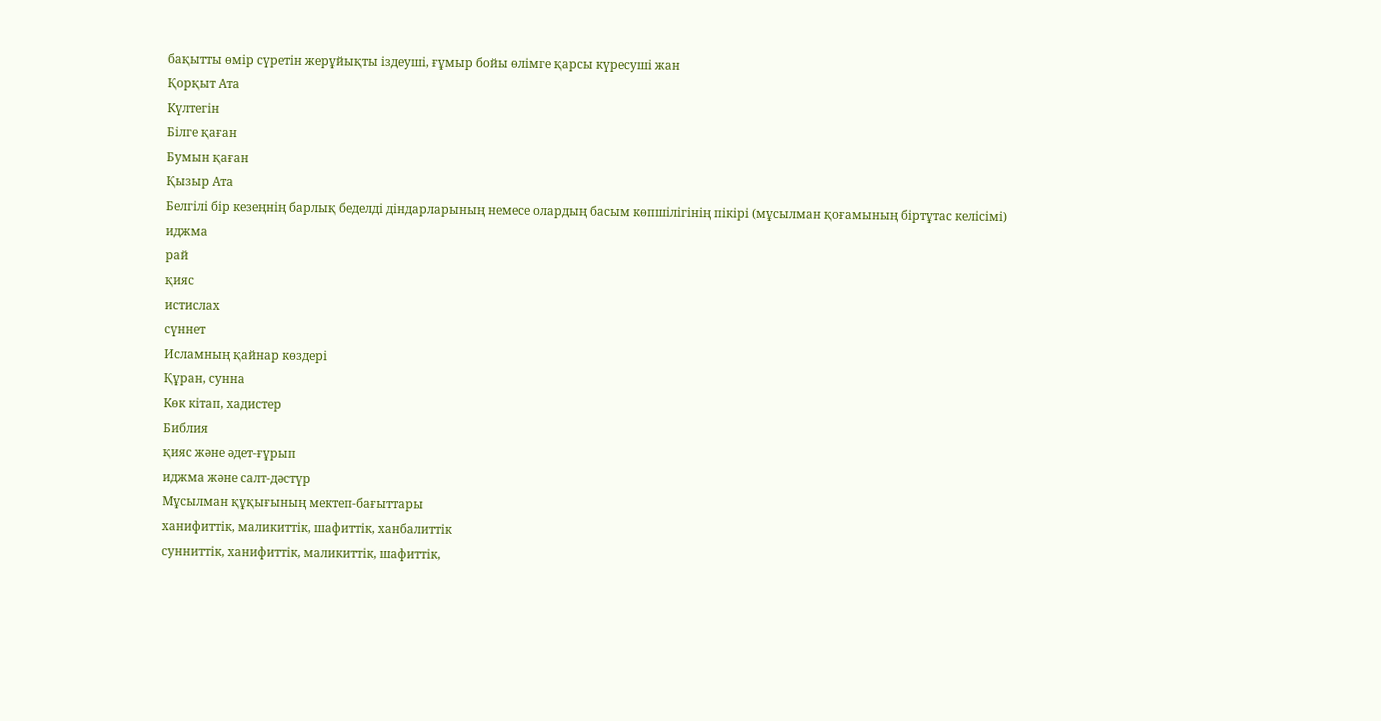бақытты өмір сүретін жерұйықты іздеуші, ғұмыр бойы өлімге қарсы күресуші жан
Қорқыт Ата
Күлтегін
Білге қаған
Бумын қаған
Қызыр Ата
Белгілі бір кезеңнің барлық беделді діндарларының немесе олардың басым көпшілігінің пікірі (мұсылман қоғамының біртұтас келісімі)
иджма
рай
қияс
истислах
сүннет
Исламның қайнар көздері
Құран, сунна
Көк кітап, хадистер
Библия
қияс және әдет-ғұрып
иджма және салт-дәстүр
Мұсылман құқығының мектеп-бағыттары
ханифиттік, маликиттік, шафиттік, ханбалиттік
сунниттік, ханифиттік, маликиттік, шафиттік,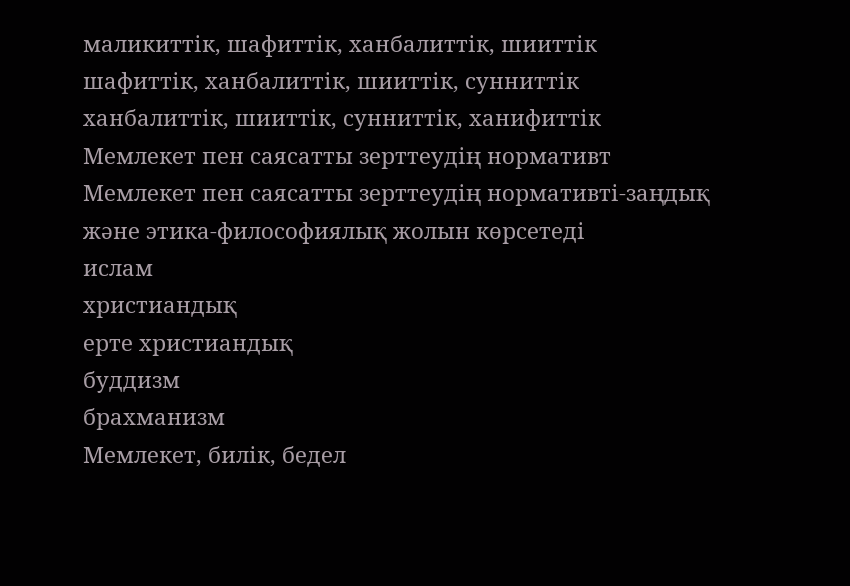маликиттік, шафиттік, ханбалиттік, шииттік
шафиттік, ханбалиттік, шииттік, сунниттік
ханбалиттік, шииттік, сунниттік, ханифиттік
Мемлекет пен саясатты зерттеудің нормативт
Мемлекет пен саясатты зерттеудің нормативті-заңдық және этика-философиялық жолын көрсетеді
ислам
христиандық
ерте христиандық
буддизм
брахманизм
Мемлекет, билік, бедел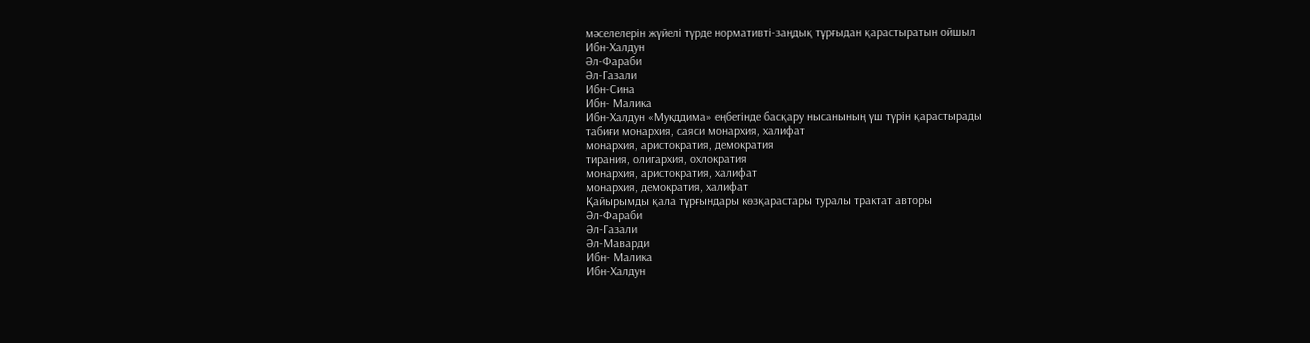мәселелерін жүйелі түрде нормативті-заңдық тұрғыдан қарастыратын ойшыл
Ибн-Халдун
Әл-Фараби
Әл-Газали
Ибн-Сина
Ибн- Малика
Ибн-Халдун «Мукддима» еңбегінде басқару нысанының үш түрін қарастырады
табиғи монархия, саяси монархия, халифат
монархия, аристократия, демократия
тирания, олигархия, охлократия
монархия, аристократия, халифат
монархия, демократия, халифат
Қайырымды қала тұрғындары көзқарастары туралы трактат авторы
Әл-Фараби
Әл-Газали
Әл-Маварди
Ибн- Малика
Ибн-Халдун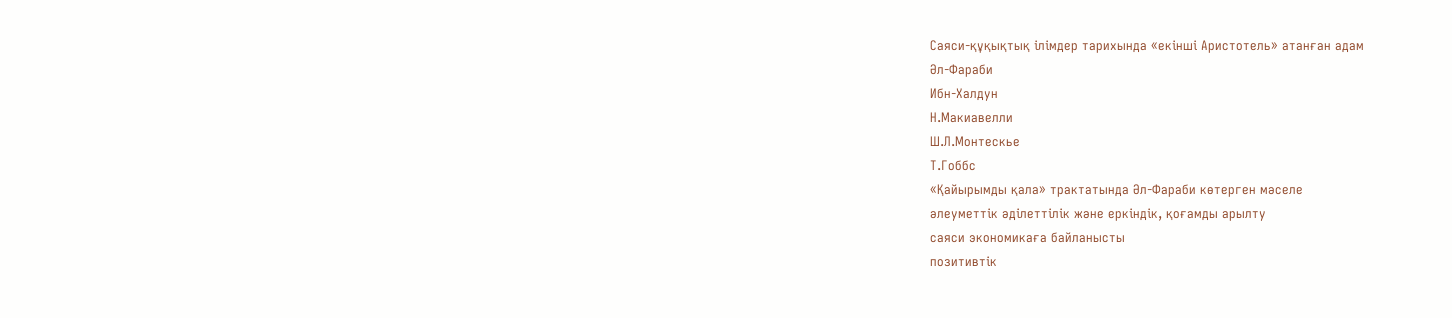Саяси-құқықтық ілімдер тарихында «екінші Аристотель» атанған адам
Әл-Фараби
Ибн-Халдун
Н.Макиавелли
Ш.Л.Монтескье
Т.Гоббс
«Қайырымды қала» трактатында Әл-Фараби көтерген мәселе
әлеуметтік әділеттілік және еркіндік, қоғамды арылту
саяси экономикаға байланысты
позитивтік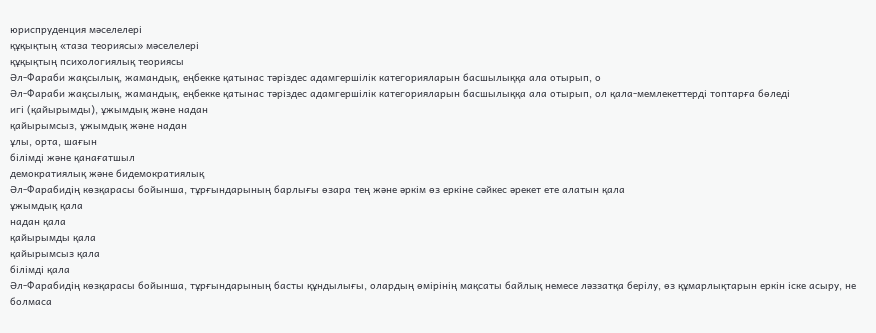юриспруденция мәселелері
құқықтың «таза теориясы» мәселелері
құқықтың психологиялық теориясы
Әл-Фараби жақсылық, жамандық, еңбекке қатынас тәріздес адамгершілік категорияларын басшылыққа ала отырып, о
Әл-Фараби жақсылық, жамандық, еңбекке қатынас тәріздес адамгершілік категорияларын басшылыққа ала отырып, ол қала-мемлекеттерді топтарға бөледі
игі (қайырымды), ұжымдық және надан
қайырымсыз, ұжымдық және надан
ұлы, орта, шағын
білімді және қанағатшыл
демократиялық және бидемократиялық
Әл-Фарабидің көзқарасы бойынша, тұрғындарының барлығы өзара тең және әркім өз еркіне сәйкес әрекет ете алатын қала
ұжымдық қала
надан қала
қайырымды қала
қайырымсыз қала
білімді қала
Әл-Фарабидің көзқарасы бойынша, тұрғындарының басты құндылығы, олардың өмірінің мақсаты байлық немесе ләззатқа берілу, өз құмарлықтарын еркін іске асыру, не болмаса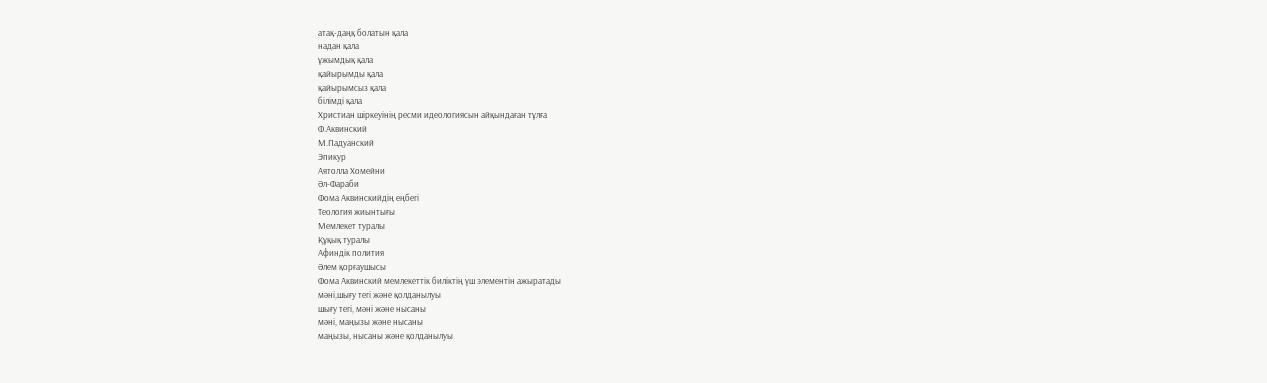атақ-даңқ болатын қала
надан қала
ұжымдық қала
қайырымды қала
қайырымсыз қала
білімді қала
Христиан шіркеуінің ресми идеологиясын айқындаған тұлға
Ф.Аквинский
М.Падуанский
Эпикур
Аятолла Хомейни
Әл-Фараби
Фома Аквинскийдің еңбегі
Теология жиынтығы
Мемлекет туралы
Құқық туралы
Афиндік полития
Әлем қорғаушысы
Фома Аквинский мемлекеттік биліктің үш элементін ажыратады
мәні,шығу тегі және қолданылуы
шығу тегі, мәні және нысаны
мәні, маңызы және нысаны
маңызы, нысаны және қолданылуы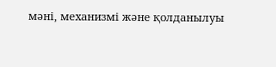мәні, механизмі және қолданылуы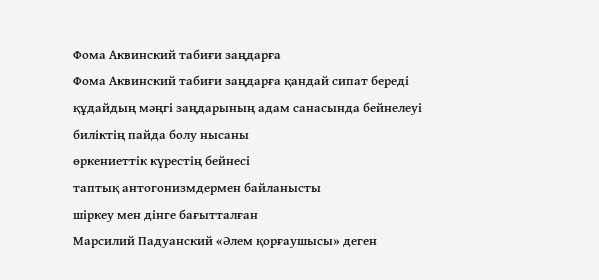Фома Аквинский табиғи заңдарға
Фома Аквинский табиғи заңдарға қандай сипат береді
құдайдың мәңгі заңдарының адам санасында бейнелеуі
биліктің пайда болу нысаны
өркениеттік күрестің бейнесі
таптық антогонизмдермен байланысты
шіркеу мен дінге бағытталған
Марсилий Падуанский «Әлем қорғаушысы» деген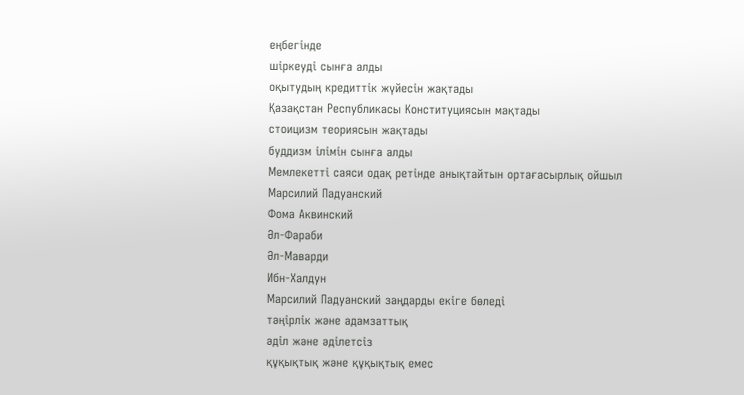еңбегінде
шіркеуді сынға алды
оқытудың кредиттік жүйесін жақтады
Қазақстан Республикасы Конституциясын мақтады
стоицизм теориясын жақтады
буддизм ілімін сынға алды
Мемлекетті саяси одақ ретінде анықтайтын ортағасырлық ойшыл
Марсилий Падуанский
Фома Аквинский
Әл-Фараби
Әл-Маварди
Ибн-Халдун
Марсилий Падуанский заңдарды екіге бөледі
тәңірлік және адамзаттық
әділ және әділетсіз
құқықтық және құқықтық емес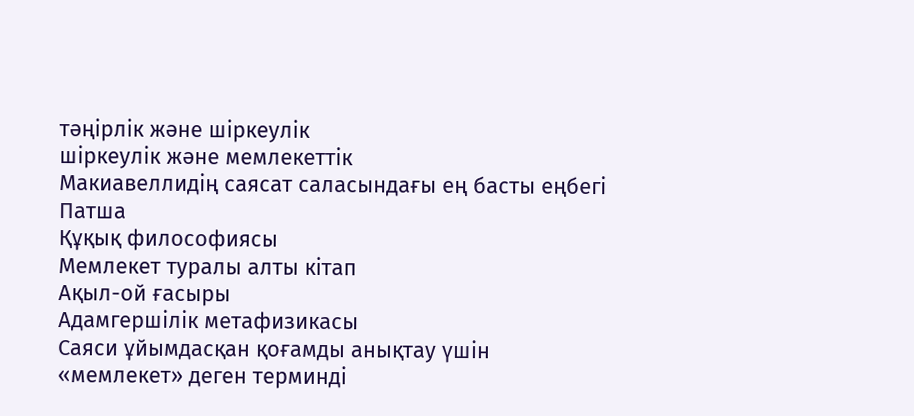тәңірлік және шіркеулік
шіркеулік және мемлекеттік
Макиавеллидің саясат саласындағы ең басты еңбегі
Патша
Құқық философиясы
Мемлекет туралы алты кітап
Ақыл-ой ғасыры
Адамгершілік метафизикасы
Саяси ұйымдасқан қоғамды анықтау үшін «мемлекет» деген терминді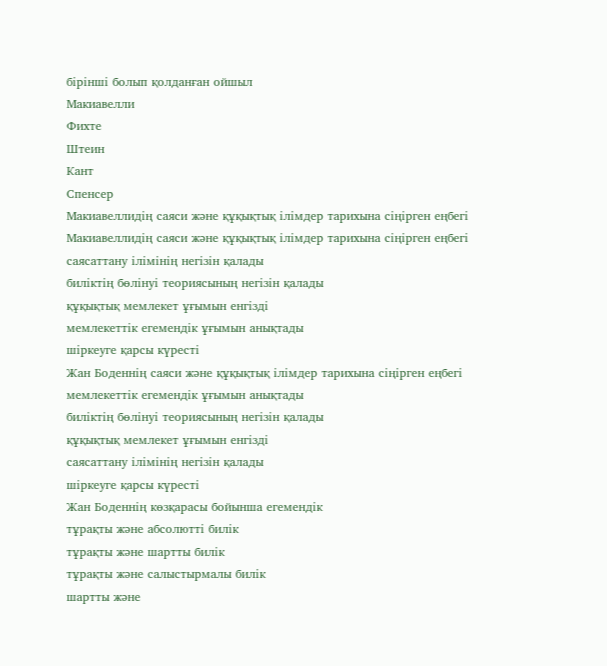бірінші болып қолданған ойшыл
Макиавелли
Фихте
Штеин
Кант
Спенсер
Макиавеллидің саяси және құқықтық ілімдер тарихына сіңірген еңбегі
Макиавеллидің саяси және құқықтық ілімдер тарихына сіңірген еңбегі
саясаттану ілімінің негізін қалады
биліктің бөлінуі теориясының негізін қалады
құқықтық мемлекет ұғымын енгізді
мемлекеттік егемендік ұғымын анықтады
шіркеуге қарсы күресті
Жан Боденнің саяси және құқықтық ілімдер тарихына сіңірген еңбегі
мемлекеттік егемендік ұғымын анықтады
биліктің бөлінуі теориясының негізін қалады
құқықтық мемлекет ұғымын енгізді
саясаттану ілімінің негізін қалады
шіркеуге қарсы күресті
Жан Боденнің көзқарасы бойынша егемендік
тұрақты және абсолютті билік
тұрақты және шартты билік
тұрақты және салыстырмалы билік
шартты және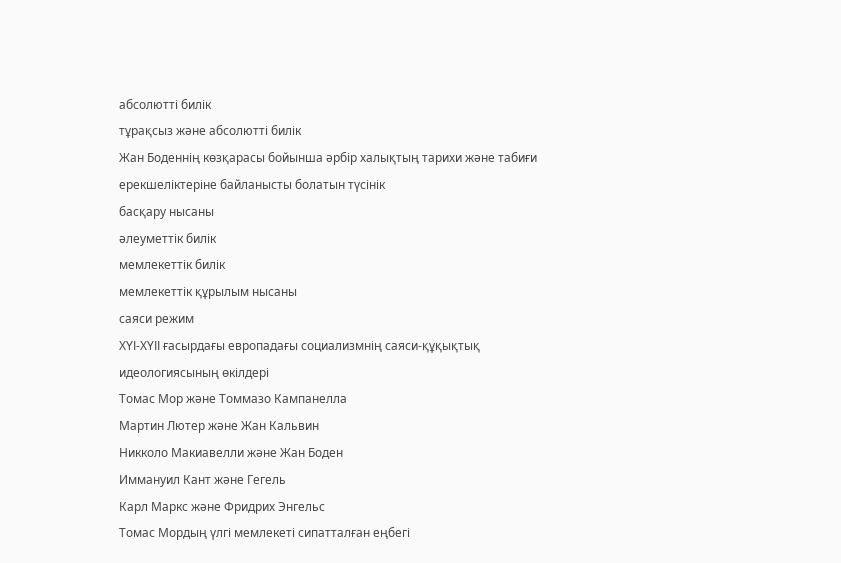абсолютті билік
тұрақсыз және абсолютті билік
Жан Боденнің көзқарасы бойынша әрбір халықтың тарихи және табиғи ерекшеліктеріне байланысты болатын түсінік
басқару нысаны
әлеуметтік билік
мемлекеттік билік
мемлекеттік құрылым нысаны
саяси режим
ХҮІ-ХҮІІ ғасырдағы европадағы социализмнің саяси-құқықтық идеологиясының өкілдері
Томас Мор және Томмазо Кампанелла
Мартин Лютер және Жан Кальвин
Никколо Макиавелли және Жан Боден
Иммануил Кант және Гегель
Карл Маркс және Фридрих Энгельс
Томас Мордың үлгі мемлекеті сипатталған еңбегі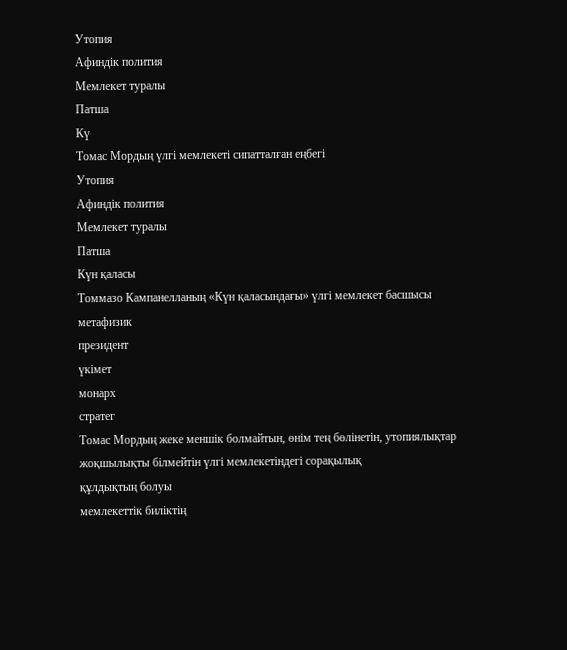Утопия
Афиндік полития
Мемлекет туралы
Патша
Кү
Томас Мордың үлгі мемлекеті сипатталған еңбегі
Утопия
Афиндік полития
Мемлекет туралы
Патша
Күн қаласы
Томмазо Кампанелланың «Күн қаласындағы» үлгі мемлекет басшысы
метафизик
президент
үкімет
монарх
стратег
Томас Мордың жеке меншік болмайтын, өнім тең бөлінетін, утопиялықтар жоқшылықты білмейтін үлгі мемлекетіндегі сорақылық
құлдықтың болуы
мемлекеттік биліктің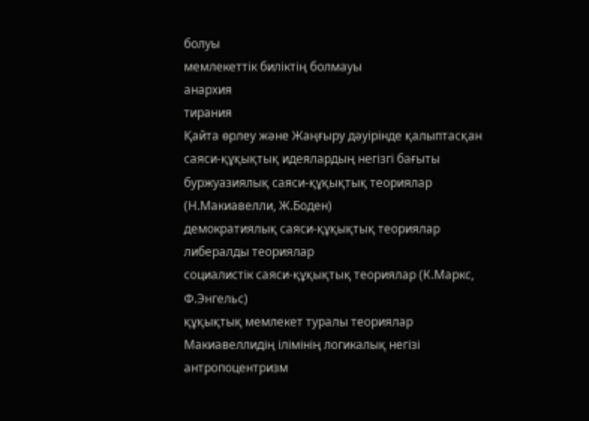болуы
мемлекеттік биліктің болмауы
анархия
тирания
Қайта өрлеу және Жаңғыру дәуірінде қалыптасқан саяси-құқықтық идеялардың негізгі бағыты
буржуазиялық саяси-құқықтық теориялар (Н.Макиавелли, Ж.Боден)
демократиялық саяси-құқықтық теориялар
либералды теориялар
социалистік саяси-құқықтық теориялар (К.Маркс, Ф.Энгельс)
құқықтық мемлекет туралы теориялар
Макиавеллидің ілімінің логикалық негізі
антропоцентризм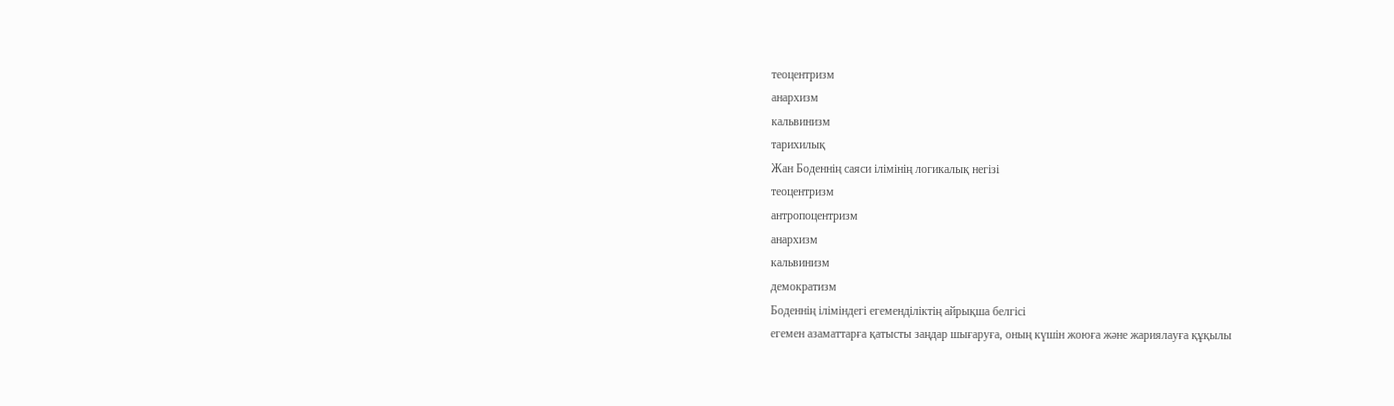теоцентризм
анархизм
кальвинизм
тарихилық
Жан Боденнің саяси ілімінің логикалық негізі
теоцентризм
антропоцентризм
анархизм
кальвинизм
демократизм
Боденнің іліміндегі егеменділіктің айрықша белгісі
егемен азаматтарға қатысты заңдар шығаруға, оның күшін жоюға және жариялауға құқылы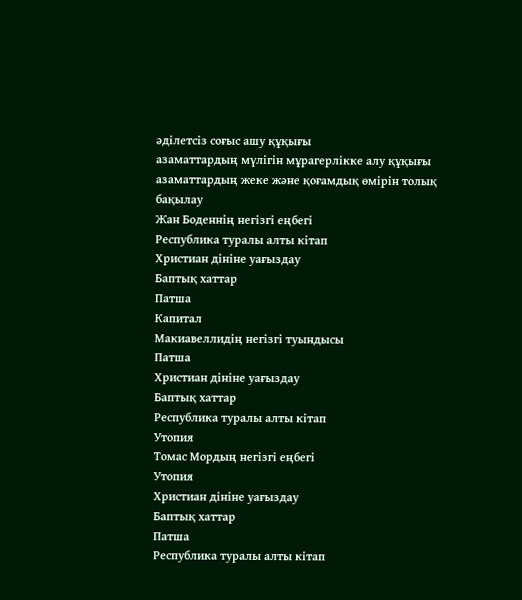әділетсіз соғыс ашу құқығы
азаматтардың мүлігін мұрагерлікке алу құқығы
азаматтардың жеке және қоғамдық өмірін толық бақылау
Жан Боденнің негізгі еңбегі
Республика туралы алты кітап
Христиан дініне уағыздау
Баптық хаттар
Патша
Капитал
Макиавеллидің негізгі туындысы
Патша
Христиан дініне уағыздау
Баптық хаттар
Республика туралы алты кітап
Утопия
Томас Мордың негізгі еңбегі
Утопия
Христиан дініне уағыздау
Баптық хаттар
Патша
Республика туралы алты кітап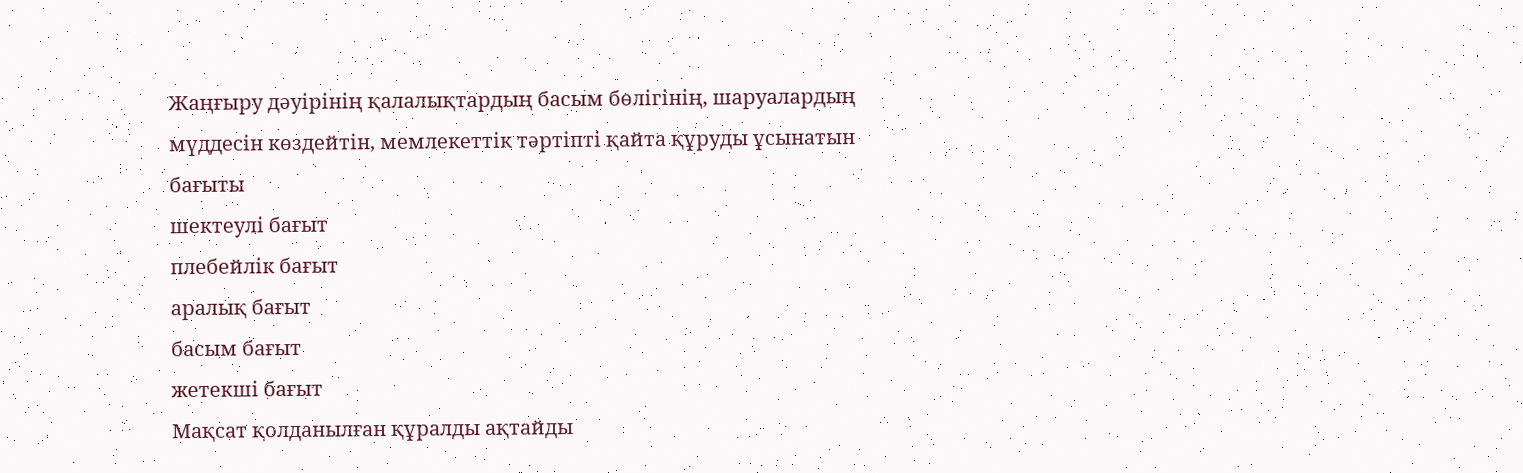Жаңғыру дәуірінің қалалықтардың басым бөлігінің, шаруалардың мүддесін көздейтін, мемлекеттік тәртіпті қайта құруды ұсынатын бағыты
шектеулі бағыт
плебейлік бағыт
аралық бағыт
басым бағыт
жетекші бағыт
Мақсат қолданылған құралды ақтайды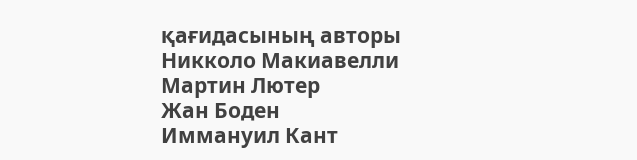қағидасының авторы
Никколо Макиавелли
Мартин Лютер
Жан Боден
Иммануил Кант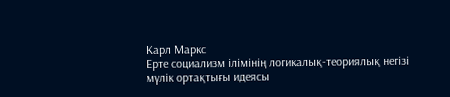Карл Маркс
Ерте социализм ілімінің логикалық-теориялық негізі
мүлік ортақтығы идеясы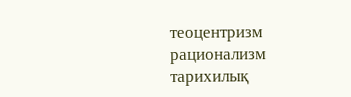теоцентризм
рационализм
тарихилық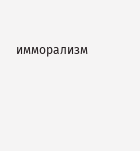имморализм